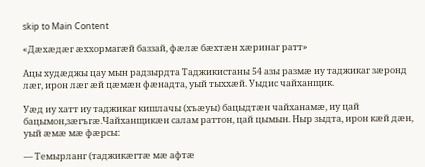skip to Main Content

«Дæхæдæг æххормагæй баззай, фæлæ бæхтæн хæринаг ратт»

Ацы худæджы цау мын радзырдта Таджикистаны 54 азы размæ иу таджикаг зæронд лæг, ирон лæг æй цæмæн фæнадта, уый тыххæй. Уыдис чайханщик.

Уæд иу хатт иу таджикаг кишлачы (хъæуы) бацыдтæн чайханамæ, иу цай бацымон,зæгъгæ.Чайханщикæн салам раттон, цай цымын. Ныр зыдта, ирон кæй дæн, уый æмæ мæ фæрсы:

— Темырланг (таджикæгтæ мæ афтæ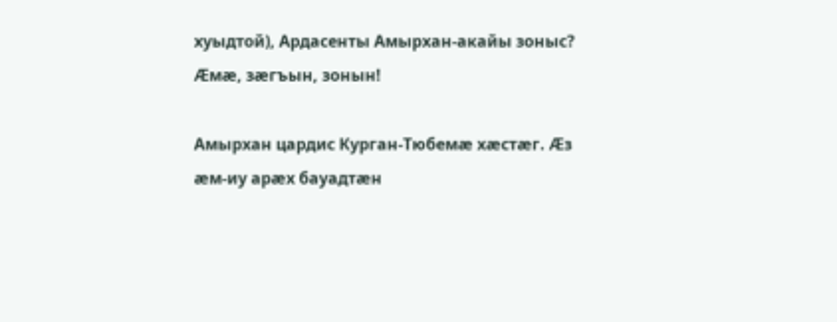хуыдтой), Ардасенты Амырхан-акайы зоныс? Æмæ, зæгъын, зонын!

Амырхан цардис Курган-Тюбемæ хæстæг. Æз æм-иу арæх бауадтæн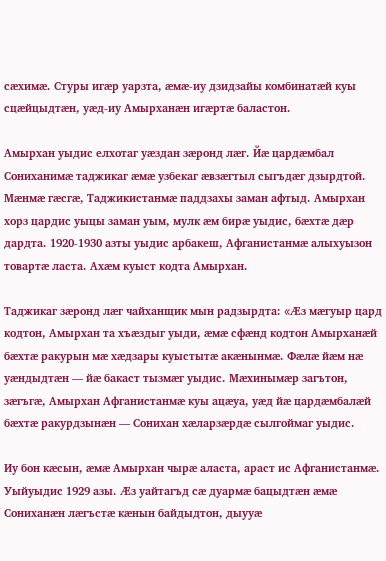сæхимæ. Стуры игæр уарзта, æмæ-иу дзидзайы комбинатæй куы сцæйцыдтæн, уæд-иу Амырханæн игæртæ баластон.

Амырхан уыдис елхотаг уæздан зæронд лæг. Йæ цардæмбал Сониханимæ таджикаг æмæ узбекаг æвзæгтыл сыгъдæг дзырдтой. Мæнмæ гæсгæ, Таджикистанмæ паддзахы заман афтыд. Амырхан хорз цардис уыцы заман уым, мулк æм бирæ уыдис, бæхтæ дæр дардта. 1920-1930 азты уыдис арбакеш, Афганистанмæ алыхуызон товартæ ласта. Ахæм куыст кодта Амырхан.

Таджикаг зæронд лæг чайханщик мын радзырдта: «Æз мæгуыр цард кодтон, Амырхан та хъæздыг уыди, æмæ сфæнд кодтон Амырханæй бæхтæ ракурын мæ хæдзары куыстытæ акæнынмæ. Фæлæ йæм нæ уæндыдтæн — йæ бакаст тызмæг уыдис. Мæхинымæр загътон, зæгъгæ, Амырхан Афганистанмæ куы ацæуа, уæд йæ цардæмбалæй бæхтæ ракурдзынæн — Сонихан хæларзæрдæ сылгоймаг уыдис.

Иу бон кæсын, æмæ Амырхан чырæ аласта, араст ис Афганистанмæ. Уыйуыдис 1929 азы. Æз уайтагъд сæ дуармæ бацыдтæн æмæ Сониханæн лæгъстæ кæнын байдыдтон, дыууæ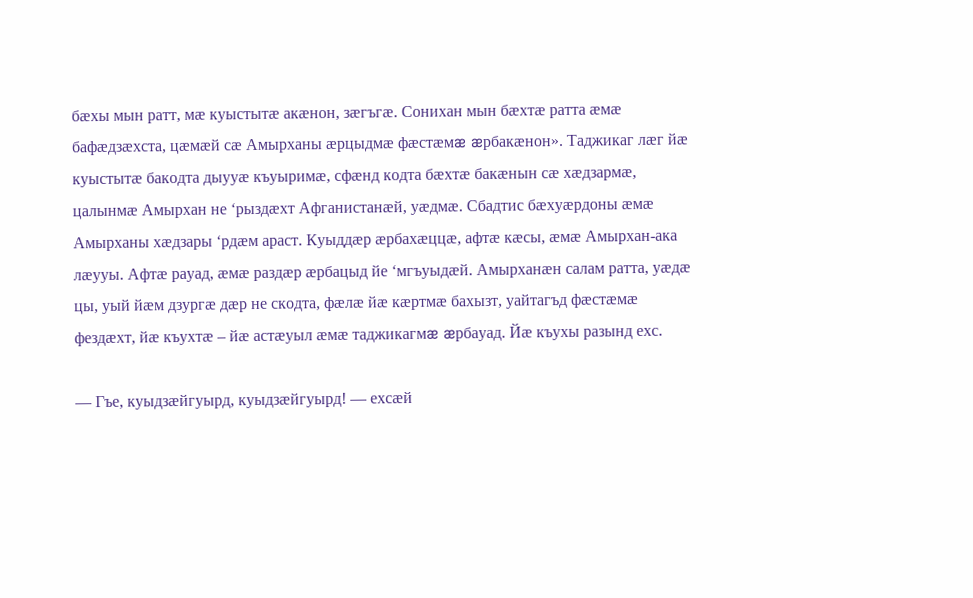бæхы мын ратт, мæ куыстытæ акæнон, зæгъгæ. Сонихан мын бæхтæ ратта æмæ бафæдзæхста, цæмæй сæ Амырханы æрцыдмæ фæстæмæ æрбакæнон». Таджикаг лæг йæ куыстытæ бакодта дыууæ къуыримæ, сфæнд кодта бæхтæ бакæнын сæ хæдзармæ, цалынмæ Амырхан не ‘рыздæхт Афганистанæй, уæдмæ. Сбадтис бæхуæрдоны æмæ Амырханы хæдзары ‘рдæм араст. Куыддæр æрбахæццæ, афтæ кæсы, æмæ Амырхан-ака лæууы. Афтæ рауад, æмæ раздæр æрбацыд йе ‘мгъуыдæй. Амырханæн салам ратта, уæдæ цы, уый йæм дзургæ дæр не скодта, фæлæ йæ кæртмæ бахызт, уайтагъд фæстæмæ фездæхт, йæ къухтæ – йæ астæуыл æмæ таджикагмæ æрбауад. Йæ къухы разынд ехс.

— Гъе, куыдзæйгуырд, куыдзæйгуырд! — ехсæй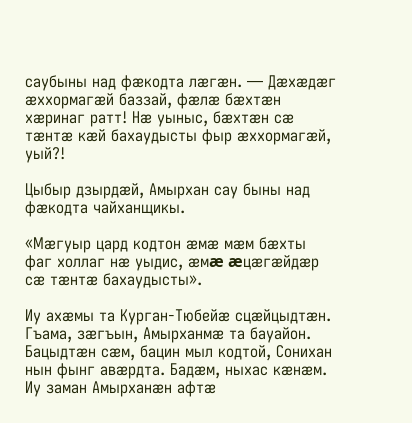саубыны над фæкодта лæгæн. — Дæхæдæг æххормагæй баззай, фæлæ бæхтæн хæринаг ратт! Нæ уыныс, бæхтæн сæ тæнтæ кæй бахаудысты фыр æххормагæй, уый?!

Цыбыр дзырдæй, Амырхан сау быны над фæкодта чайханщикы.

«Мæгуыр цард кодтон æмæ мæм бæхты фаг холлаг нæ уыдис, æмæ æцæгæйдæр сæ тæнтæ бахаудысты».

Иу ахæмы та Курган-Тюбейæ сцæйцыдтæн. Гъама, зæгъын, Амырханмæ та бауайон. Бацыдтæн сæм, бацин мыл кодтой, Сонихан нын фынг авæрдта. Бадæм, ныхас кæнæм. Иу заман Амырханæн афтæ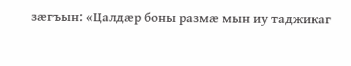зæгъын: «Цалдæр боны размæ мын иу таджикаг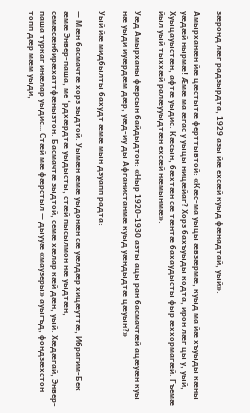зæронд лæг радзырдта, 1929 азы йæ ехсæй куыд фæнадтай, уый».

Амырханæн йæ цæстытæ ферттывтой: «Кæс-ма уыцы æвзæрмæ, куыд ма йæ хъуыды кæны уæдæй нырмæ! Æмæ ма æгас у уыцы ницæйаг? Хорз бахъуыды кодта, ирон лæг цы у, уый, Хуыцауыстæн, афтæ уыдис. Кæсын, бæхтæн сæ тæнтæ бахаудысты фыр æххормагæй. Гъемæ йыл уый тыххæй ралæууыдтæн ехсæй нæмынмæ».

Уæд Амырханы фæрсын байдыдтон: «Ныр 1920–1930 азты ацы ран басмачтæй ацæуæн куы нæ уыди иуæрдæм дæр, уæд-иу ды Афганистанмæ куыд уæндыдтæ цæуын?»

Уый йæ мидбылты бахудт æмæ мын дзуапп радта:

— Мæн басмачтæ хорз зыдтой. Уымæн æмæ уыдонæн сæ уæлдæр хицæуттæ, Ибрагим-Бек æмæ Энвер-паша, ме ‘рдхæрдтæ уыдысты, стæй пысылмон нæ уыдтæн, семæсæнбирæхаттфæнызтон. Басмачтæ зыдтой, семæ хæлар кæй дæн, уый. Хæдæгай, Энвер-паша туркаг инæлар уыдис… Стæй мæ фæрстыл — дыууæ «маузеры» ауыгъд, фондзæхстон топп дæр мæм уыди,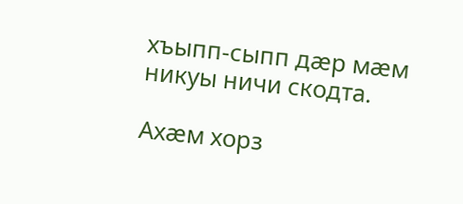хъыпп-сыпп дæр мæм никуы ничи скодта.

Ахæм хорз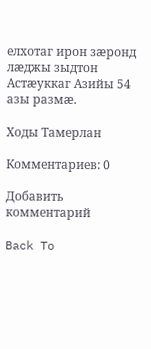елхотаг ирон зæронд лæджы зыдтон Астæуккаг Азийы 54 азы размæ.

Ходы Тамерлан

Комментариев: 0

Добавить комментарий

Back To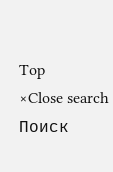Top
×Close search
Поиск